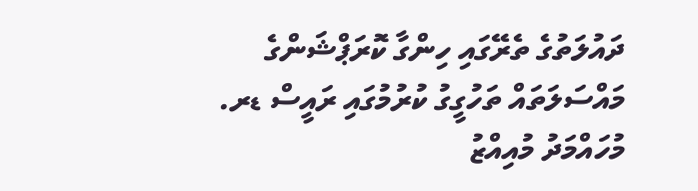ދައުލަތުގެ ތެރޭގައި ހިންގާ ކޮރަޕްޝަންގެ މައްސަލަތައް ތަހުގީގު ކުރުމުގައި ރައީސް ޑރ. މުހައްމަދު މުއިއްޒު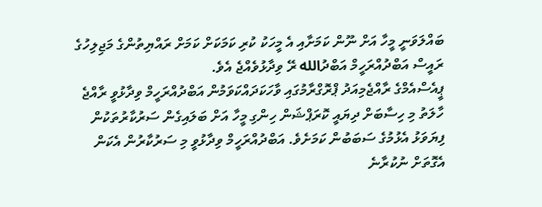ބައްލަވަނީ މީހާ އަށް ނޫން ކަމަށާއި އެ މީހަކު ކުރި ކަމަކަށް ކަމަށް ރައްޔިތުންގެ މަޖިލިހުގެ ރައީސް އަބްދުއްރަހީމް އަބްދުالله ރޭ ވިދާޅުވެއްޖެ އެވެ.
ޕީއެސްއެމްގެ ރާއްޖެމިއަދު ޕްރޮގްރާމުގައި ވާހަކަދައްކަވަމުން އަބްދުއްރަހީމް ވިދާޅުވީ ރާއްޖެ ހާލަތު މި ހިސާބަށް ދިޔައީ ކޮރަޕްޝަން ހިންގި މީހާ އަށް ބަލައިގެން ސަރުކާރުތަކުން ފިޔަވަޅު އެޅުމުގެ ސަބަބުން ކަމަށެވެ. އަބްދުއްރަހީމް ވިދާޅުވީ މި ސަރުކާރުން އެކަން އެގޮތަށް ނުކުރާނެ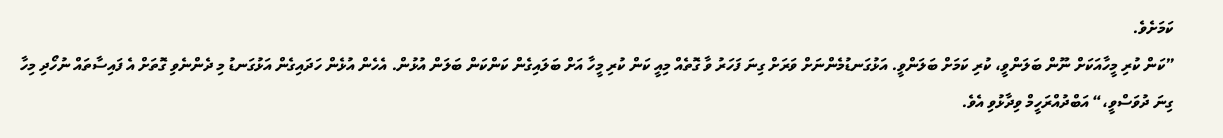ކަމަށެވެ.
”ކަން ކުރި މީހާއަކަށް ނޫން ބަލަންވީ، ކުރި ކަމަށް ބަލަންވީ. އަޅުގަނޑުމެންނަށް ވަރަށް ގިނަ ފަހަރު ވާ ގޮތެއް މިއީ ކަން ކުރި މީހާ އަށް ބަލައިގެން ކަންކަން ބަލަން އުޅުން. އެހެން އުޅެން ހަދައިގެން އަޅުގަނޑު މި ދެންނެވި ގޮތަށް އެ ފައިސާތައް ނުހޯދި މިހާ ގިނަ ދުވަސްވީ،“ އަބްދުއްރަހީމް ވިދާޅުވި އެވެ.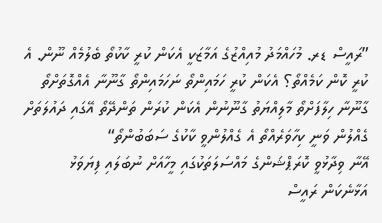”ރައީސް ޑރ. މުހައްމަދު މުއިއްޒުގެ އަމާޒަކީ އެކަން ކުރީ ކާކުތޯ ބެލުމެއް ނޫން. އެ ކުރީ ކޮން ކަމެއްތޯ؟ އެކަން ކުރީ ހަމައިންތޯ ނަހަމައިންތޯ ގާނޫނާ އެއްގޮތަށްތޯ ގާނޫނާ ހިލާފަށްތޯ މާލިއްޔަތު ގާނޫނުން އެކަން ކުރަން ތަންދޭތޯ އޭގައި ދައުލަތަށް ގެއްލުން ވަނީ ކިހާވަރެއްތޯ އެ ގެއްލުންވީ ކާކުގެ ސަބަބުންތޯ“
އޭނާ ވިދާޅުވީ ކޮރަޕްޝަންގެ މައްސަލަތަކުގައި މީހާއަށް ނުބަލައި ފިޔަވަޅު އަޅާނެކަން ރައީސް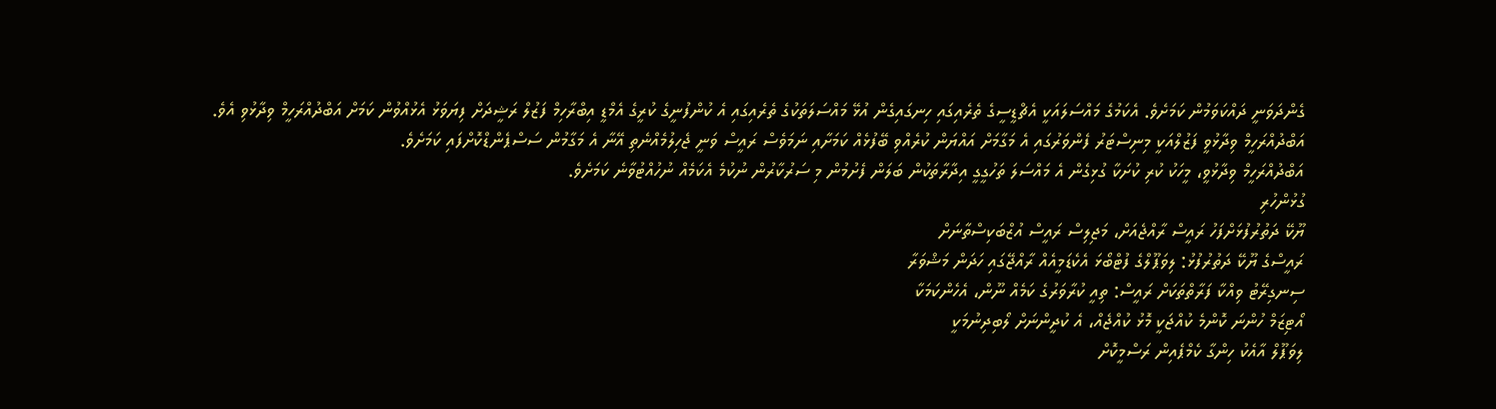ގެންދަވަނީ ދައްކަވަމުން ކަމަށެވެ. އެކަމުގެ މައްސަލައަކީ އެޗްޑީސީގެ ތެރެއިގައި ހިނގައިގެން އުޅޭ މައްސަލަތަކުގެ ތެރެއިގައި އެ ކުންފުނީގެ ކުރީގެ އެމްޑީ އިބްރާހިމް ފަޒުލް ރަޝީދަށް ފިޔަވަޅު އެޅުއްވުން ކަމަށް އަބްދުއްރަހީމް ވިދާޅުވި އެވެ.
އަބްދުއްރަހީމް ވިދާޅުވީ ފަޒުލްއަކީ މިނިސްޓަރު ފެންވަރުގައި އެ މަގާމަށް އައްޔަން ކުރެއްވި ބޭފުޅެއް ކަމަށާއި ނަމަވެސް ރައީސް ވަނީ ޖެހިލުމެއްނެތި އޭނާ އެ މަގާމުން ސަސްޕެންޑްކޮށްފައި ކަމަށެވެ.
އަބްދުއްރަހީމް ވިދާޅުވީ، މީހަކު ކުރި ކުށަކާ ގުޅިގެން އެ މައްސަލަ ތަހުގީގީ އިދާރާތަކުން ބަލަން ފެށުމުން މި ސަރުކާރުން ނުކުމެ އެކަމެއް ނުހުއްޓުވާނެ ކަމަށެވެ.
ގުޅުންހުރި
ޔޫކޭ ދަތުރުފުޅަށްފަހު ރައީސް ރާއްޖެއަށް، މަޖިލިސް ރައީސް އުޒްބަކިސްތާނަށް
ރައީސްގެ ޔޫކޭ ދަތުރުފުޅު: ލިވަޕޫލްގެ ފުޓްބޯޅަ އެކެޑަމީއެއް ރާއްޖޭގައި ހަދަން މަޝްވަރާ
ސިނގިރޭޓު ވިއްކާ ފަރާތްތަކަށް ރައީސް: ތިއީ ކުރާވަރުގެ ކަމެއް ނޫން، އެހެންކަމަކާ
އޯޓިޒަމް ހުންނަ ކޮންމެ ކުއްޖަކީ މޮޅު ކުއްޖެއް، އެ ކުދީންނަށް ލޯބިދިނުމަކީ
ލިވަޕޫލް އާއެކު ހިންގާ ކެމްޕެއިން ރަސްމީކޮށް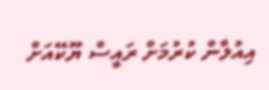އިއުލާން ކުރުމަށް ރައީސް ޔޫކޭއަށް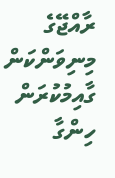ރާއްޖޭގެ މިނިވަންކަން ގާއިމުކުރަން ހިންގާ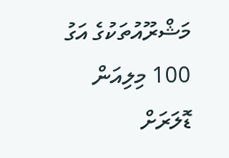މަޝްރޫއުތަކުގެ އަގު 100 މިލިއަން ޑޮލަރަށް